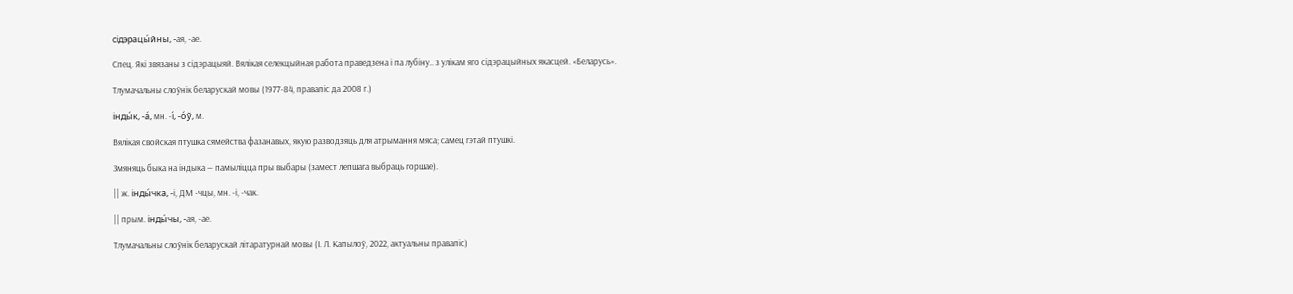сідэрацы́йны, ‑ая, ‑ае.

Спец. Які звязаны з сідэрацыяй. Вялікая селекцыйная работа праведзена і па лубіну.. з улікам яго сідэрацыйных якасцей. «Беларусь».

Тлумачальны слоўнік беларускай мовы (1977-84, правапіс да 2008 г.)

інды́к, -а́, мн. -і́, -о́ў, м.

Вялікая свойская птушка сямейства фазанавых, якую разводзяць для атрымання мяса; самец гэтай птушкі.

Змяняць быка на індыка — памыліцца пры выбары (замест лепшага выбраць горшае).

|| ж. інды́чка, -і, ДМ -чцы, мн. -і, -чак.

|| прым. інды́чы, -ая, -ае.

Тлумачальны слоўнік беларускай літаратурнай мовы (І. Л. Капылоў, 2022, актуальны правапіс)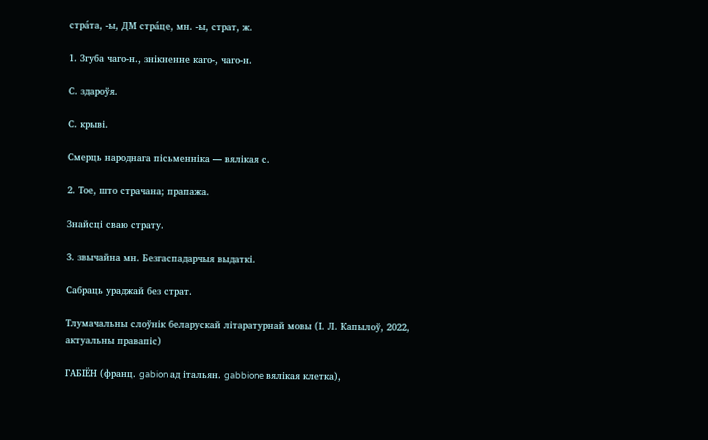стра́та, -ы, ДМ стра́це, мн. -ы, страт, ж.

1. Згуба чаго-н., знікненне каго-, чаго-н.

С. здароўя.

С. крыві.

Смерць народнага пісьменніка — вялікая с.

2. Тое, што страчана; прапажа.

Знайсці сваю страту.

3. звычайна мн. Безгаспадарчыя выдаткі.

Сабраць ураджай без страт.

Тлумачальны слоўнік беларускай літаратурнай мовы (І. Л. Капылоў, 2022, актуальны правапіс)

ГАБІЁН (франц. gabion ад італьян. gabbione вялікая клетка),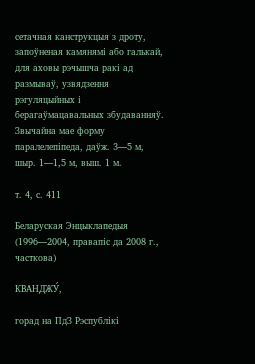сетачная канструкцыя з дроту, запоўненая камянямі або галькай, для аховы рэчышча ракі ад размываў, узвядзення рэгуляцыйных і берагаўмацавальных збудаванняў. Звычайна мае форму паралелепіпеда, даўж. 3—5 м, шыр. 1—1,5 м, выш. 1 м.

т. 4, с. 411

Беларуская Энцыклапедыя (1996—2004, правапіс да 2008 г., часткова)

КВАНДЖУ́,

горад на ПдЗ Рэспублікі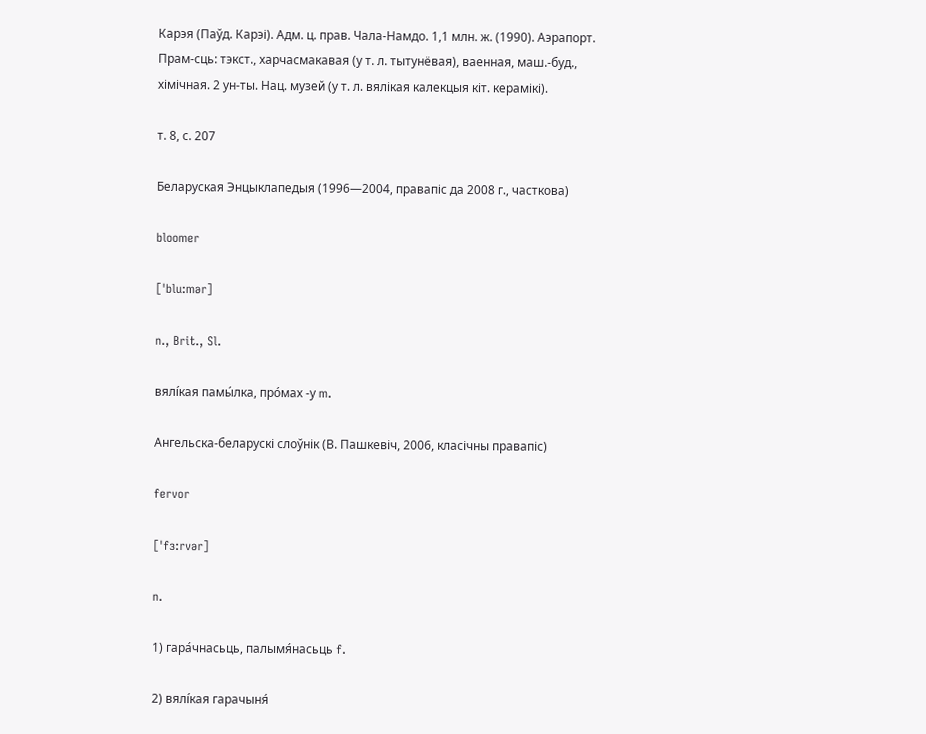Карэя (Паўд. Карэі). Адм. ц. прав. Чала-Намдо. 1,1 млн. ж. (1990). Аэрапорт. Прам-сць: тэкст., харчасмакавая (у т. л. тытунёвая), ваенная, маш.-буд., хімічная. 2 ун-ты. Нац. музей (у т. л. вялікая калекцыя кіт. керамікі).

т. 8, с. 207

Беларуская Энцыклапедыя (1996—2004, правапіс да 2008 г., часткова)

bloomer

[ˈblu:mər]

n., Brit., Sl.

вялі́кая памы́лка, про́мах -у m.

Ангельска-беларускі слоўнік (В. Пашкевіч, 2006, класічны правапіс)

fervor

[ˈfɜ:rvər]

n.

1) гара́чнасьць, палымя́насьць f.

2) вялі́кая гарачыня́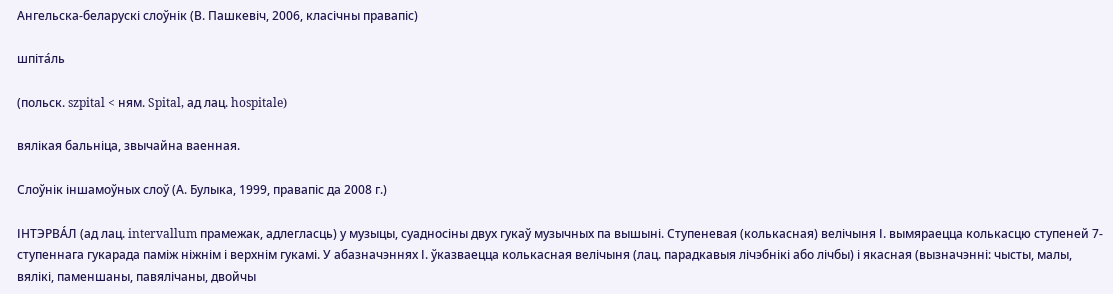Ангельска-беларускі слоўнік (В. Пашкевіч, 2006, класічны правапіс)

шпіта́ль

(польск. szpital < ням. Spital, ад лац. hospitale)

вялікая бальніца, звычайна ваенная.

Слоўнік іншамоўных слоў (А. Булыка, 1999, правапіс да 2008 г.)

ІНТЭРВА́Л (ад лац. intervallum прамежак, адлегласць) у музыцы, суадносіны двух гукаў музычных па вышыні. Ступеневая (колькасная) велічыня І. вымяраецца колькасцю ступеней 7-ступеннага гукарада паміж ніжнім і верхнім гукамі. У абазначэннях І. ўказваецца колькасная велічыня (лац. парадкавыя лічэбнікі або лічбы) і якасная (вызначэнні: чысты, малы, вялікі, паменшаны, павялічаны, двойчы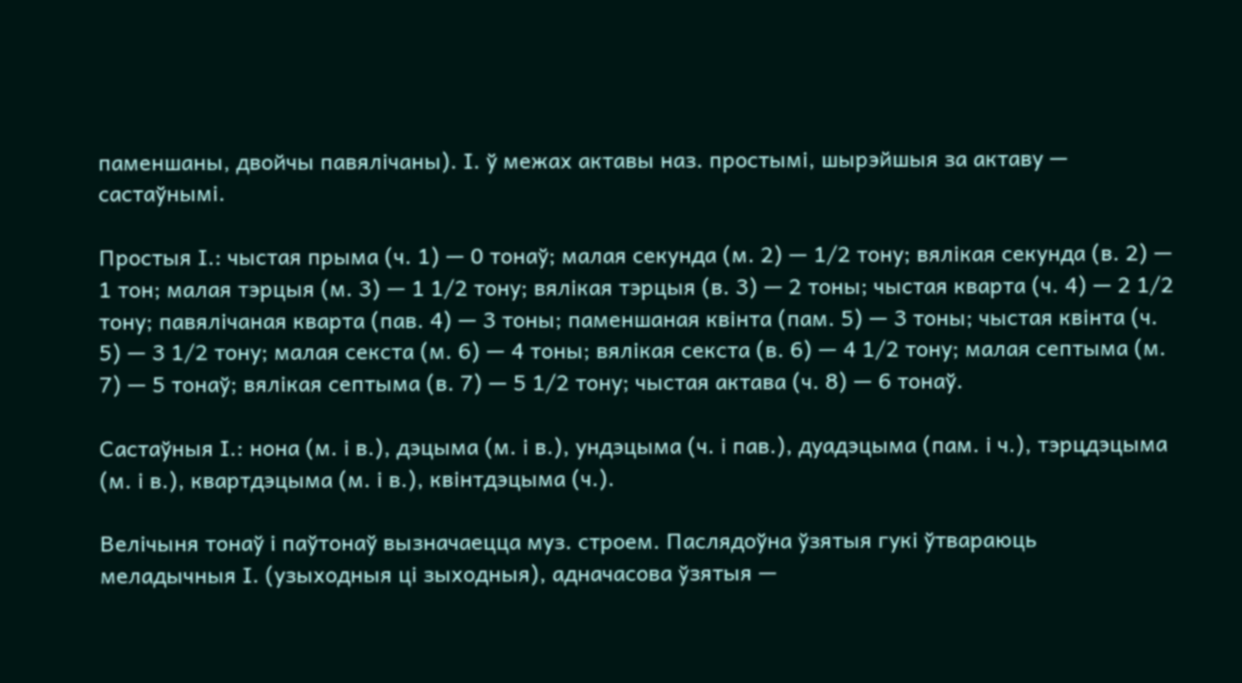паменшаны, двойчы павялічаны). І. ў межах актавы наз. простымі, шырэйшыя за актаву — састаўнымі.

Простыя І.: чыстая прыма (ч. 1) — 0 тонаў; малая секунда (м. 2) — 1/2 тону; вялікая секунда (в. 2) — 1 тон; малая тэрцыя (м. 3) — 1 1/2 тону; вялікая тэрцыя (в. 3) — 2 тоны; чыстая кварта (ч. 4) — 2 1/2 тону; павялічаная кварта (пав. 4) — 3 тоны; паменшаная квінта (пам. 5) — 3 тоны; чыстая квінта (ч. 5) — 3 1/2 тону; малая секста (м. 6) — 4 тоны; вялікая секста (в. 6) — 4 1/2 тону; малая септыма (м. 7) — 5 тонаў; вялікая септыма (в. 7) — 5 1/2 тону; чыстая актава (ч. 8) — 6 тонаў.

Састаўныя І.: нона (м. і в.), дэцыма (м. і в.), ундэцыма (ч. і пав.), дуадэцыма (пам. і ч.), тэрцдэцыма (м. і в.), квартдэцыма (м. і в.), квінтдэцыма (ч.).

Велічыня тонаў і паўтонаў вызначаецца муз. строем. Паслядоўна ўзятыя гукі ўтвараюць меладычныя І. (узыходныя ці зыходныя), адначасова ўзятыя —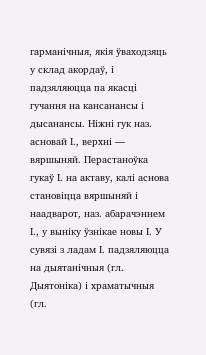гарманічныя, якія ўваходзяць у склад акордаў, і падзяляюцца па якасці гучання на кансанансы і дысанансы. Ніжні гук наз. асновай І., верхні — вяршыняй. Перастаноўка гукаў І. на актаву, калі аснова становіцца вяршыняй і наадварот, наз. абарачэннем І., у выніку ўзнікае новы І. У сувязі з ладам І. падзяляюцца на дыятанічныя (гл. Дыятоніка) і храматычныя (гл.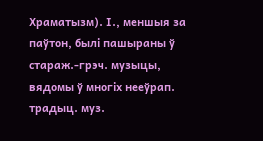Храматызм). І., меншыя за паўтон, былі пашыраны ў стараж.-грэч. музыцы, вядомы ў многіх нееўрап. традыц. муз.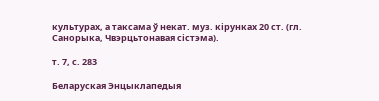культурах, а таксама ў некат. муз. кірунках 20 ст. (гл. Санорыка, Чвэрцьтонавая сістэма).

т. 7, с. 283

Беларуская Энцыклапедыя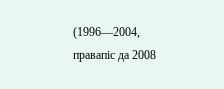(1996—2004, правапіс да 2008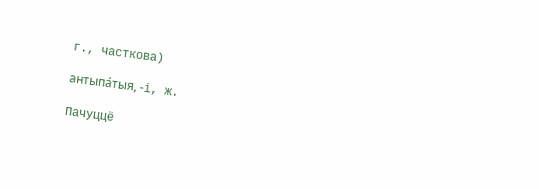г., часткова)

антыпа́тыя, ‑і, ж.

Пачуццё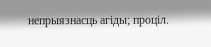непрыязнасць агіды; проціл.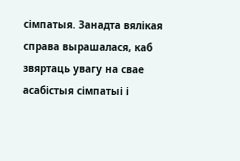сімпатыя. Занадта вялікая справа вырашалася, каб звяртаць увагу на свае асабістыя сімпатыі і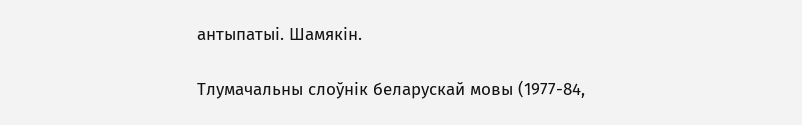антыпатыі. Шамякін.

Тлумачальны слоўнік беларускай мовы (1977-84,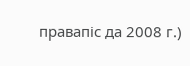правапіс да 2008 г.)